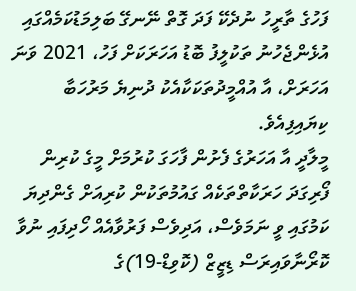ފަހުގެ ތާރީހު ނުދެކޭ ފަދަ ގޮތް ނޭނގޭ ބަލިމަޑުކަމެއްގައި އުޅެންޖެހުނު ތަކުލީފު ބޮޑު އަހަރަކަށް ފަހު، 2021 ވަނަ އަހަރަށް، އާ އުއްމީދުތަކަކާއެކު ދުނިޔެ މަރުހަބާ ކިޔައިފިއެވެ.
މީލާދީ އާ އަހަރުގެ ފެށުން ފާހަގަ ކުރުމަށް މީގެ ކުރިން ފޯރިގަދަ ހަރަކާތްތަކެއް ގައުމުތަކުން ކުރިއަށް ގެންދިޔަ ކަމުގައި ވީ ނަމަވެސް، އަދިވެސް ފަރުވާއެއް ހޯދިފައި ނުވާ ކޮރޯނާވައިރަސް ޑިޒީޒް (ކޮވިޑް-19)ގެ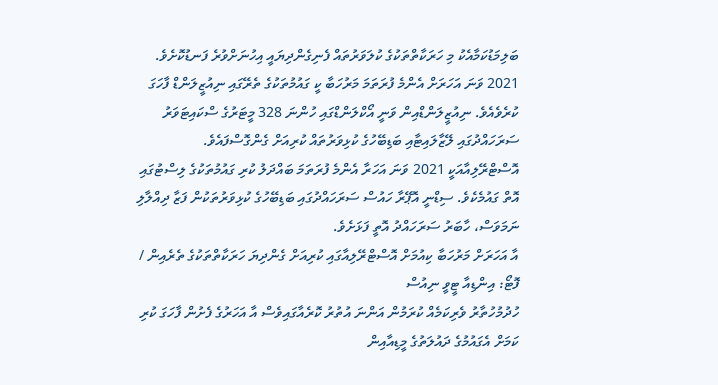ބަލިމަޑުކަމާއެކު މި ހަރަކާތްތަކުގެ ކުލަވަރުތައް ފެނިގެންދިޔައީ އިހުނަށްވުރެ ފަނޑުކޮށެވެ.
2021 ވަނަ އަހަރަށް އެންމެ ފުރަތަމަ މަރުހަބާ ކީ ގައުމުތަކުގެ ތެރޭގައި ނިއުޒީލަންޑް ފާހަގަ ކުރެވެއެވެ. ނިއުޒީލަންޑްއިން ވަނީ އޯކްލަންޑްގައި ހުންނަ 328 މީޓަރުގެ ސްކައިޓަވަރު ސަރަހައްދުގައި ލޭޒާލައިޓާއި ބަޑިބޭހުގެ ކުޅިވަރުތައް ކުރިއަށް ގެންގޮސްފައެވެ.
އޮސްޓްރޭލިއާއަކީ 2021 ވަނަ އަހަރާ އެންމެ ފުރަތަމަ ބައްދަލު ކުރި ގައުމުތަކުގެ ލިސްޓުގައި އޮތް ގައުމެކެވެ. ސިޑްނީ އޮޕޭރާ ހައުސް ސަރަހައްދުގައި ބަޑިބޭހުގެ ކުޅިވަރުތަކުން ފަޒާ ދިއްލާލި ނަމަވަސް، ހާބަރު ސަރަހައްދު އޮތީ ފަޅަށެވެ.
އާ އަހަރަށް މަރުހަބާ ކިއުމަށް އޮސްޓްރޭލިއާގައި ކުރިއަށް ގެންދިޔަ ހަރަކާތްތަކުގެ ތެރެއިން / ފޮޓޯ: އިންޑިއާ ޓީވީ ނިއުސް
ހުދުމުހުތާރު ވެރިކަމެއް ކުރަމުން އަންނަ އުތުރު ކޮރެއާގައިވެސް އާ އަހަރުގެ ފެށުން ފާހަގަ ކުރި ކަމަށް އެގައުމުގެ ދައުލަތުގެ މީޑިއާއިން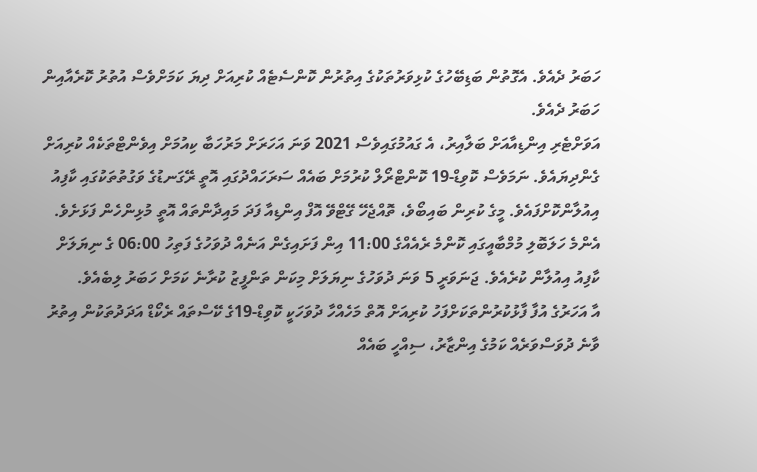ހަބަރު ދެއެވެ. އެގޮތުން ބަޑިބޭހުގެ ކުޅިވަރުތަކުގެ އިތުރުން ކޮންސެޓެއް ކުރިއަށް ދިޔަ ކަމަށްވެސް އުތުރު ކޮރެއާއިން ހަބަރު ދެއެވެ.
އަވަށްޓެރި އިންޑިއާއަށް ބަލާއިރު، އެ ގައުމުގައިވެސް 2021 ވަނަ އަހަރަށް މަރުހަބާ ކިއުމަށް އިވެންޓްތަކެއް ކުރިއަށް ގެންދިޔައެވެ. ނަމަވެސް ކޮވިޑް-19 ކޮންޓްރޯލް ކުރުމަށް ބައެއް ސަރަހައްދުގައި އޮތީ ރޭގަނޑުގެ ވަގުތުތަކުގައި ކާފިއު އިއުލާންކޮށްފައެވެ. މީގެ ކުރިން ބައިބޯވެ، ތޮއްޖެހޭ ގޭޓްވޭ އޮފް އިންޑިއާ ފަދަ މައިދާންތައް އޮތީ މުޅިންހެން ފަޅަށެވެ.
އެންމެ ހަލަބޮލި މުމްބާއީގައި ކޮންމެ ރެއެއްގެ 11:00 އިން ފަށައިގެން އަނެއް ދުވަހުގެ ފަތިހު 06:00 ގެ ނިޔަލަށް ކާފިއު އިއުލާން ކުރެއެވެ. ޖަނަވަރީ 5 ވަނަ ދުވަހުގެ ނިޔަލަށް މިކަން ތަންފީޒު ކުރާނެ ކަމަށް ހަބަރު ލިބެއެވެ.
އާ އަހަރުގެ އުފާ ފާޅުކުރުންތަކަށްފަހު ކުރިއަށް އޮތް މަހެއްހާ ދުވަހަކީ ކޮވިޑް-19ގެ ކޭސްތައް ރެކޯޑް އަދަދުތަކުން އިތުރު ވާނެ ދުވަސްވަރެއް ކަމުގެ އިންޒާރު، ސިއްހީ ބައެއް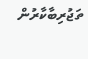ތަޖުރިބާކާރުން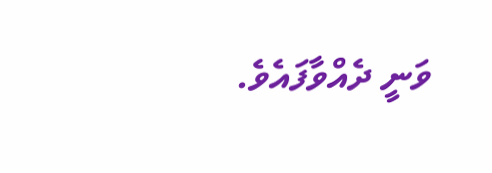ވަނީ ދެއްވާފައެވެ.